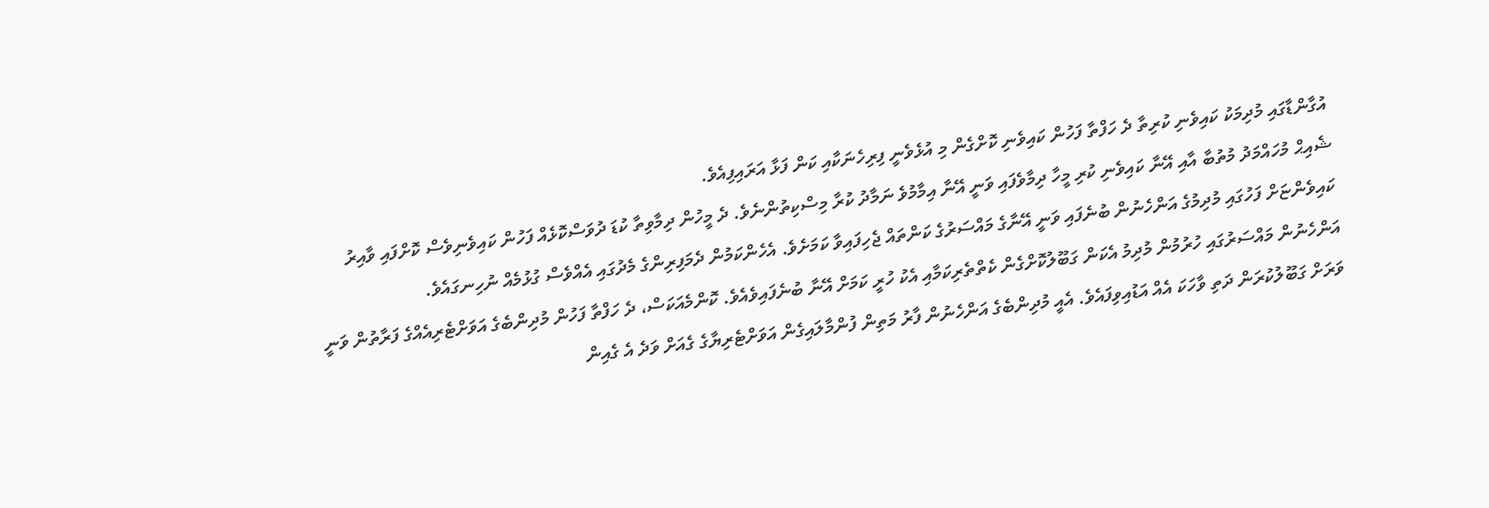އުގާންޑާގައި މުދިމަކު ކައިވެނި ކުރިތާ ދެ ހަފްތާ ފަހުން ކައިވެނި ކޮށްގެން މި އުޅެވެނީ ފިރިހެނަކާއި ކަން ފަޅާ އަރައިފިއެވެ.
ޝެއިޙް މުހައްމަދު މުތުބާ އާއި އޭނާ ކައިވެނި ކުރި މީހާ ދިމާވެފައި ވަނީ އޭނާ އިމާމުވެ ނަމާދު ކުރާ މިސްކިތުންނެވެ. ދެ މީހުން ދިމާވިތާ ކުޑަ ދުވަސްކޮޅެއް ފަހުން ކައިވެނިވެސް ކޮށްފައި ވާއިރު ކައިވެންޏަށް ފަހުގައި މުދިމުގެ އަންހެނުން ބުނެފައި ވަނީ އޭނާގެ މައްސަރުގެ ކަންތައް ޖެހިފައިވާ ކަމަށެވެ. އެހެންކަމުން ދެމަފިރިންގެ މެދުގައި އެއްވެސް ގުޅުމެއް ނުހިނގައެވެ.
އަންހެނުން މައްސަރުގައި ހުރުމުން މުދިމު އެކަން ގަބޫލުކޮށްގެން ކެތްތެރިކަމާއި އެކު ހުރީ ކަމަށް އޭނާ ބުނެފައިވެއެވެ. ކޮންމެއަކަސް، ދެ ހަފްތާ ފަހުން މުދިންބެގެ އަވަށްޓެރިއެއްގެ ފަރާތުން ވަނީ ވަރަށް ގަބޫލުކުރަން ދަތި ވާހަކަ އެއް އަޑުއިވިފައެވެ. އެއީ މުދިންބެގެ އަންހެނުން ފާރު މަތިން ފުންމާލައިގެން އަވަށްޓެރިޔާގެ ގެއަށް ވަދެ އެ ގެއިން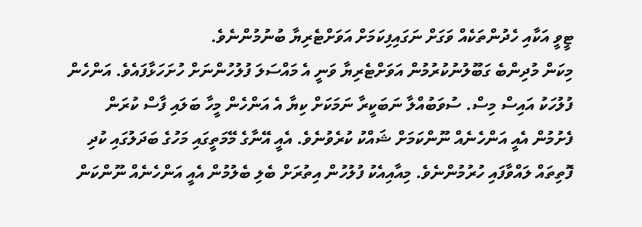ޓީވީ އަކާއި ހެދުންތަކެއް ވަގަށް ނަގައިފިކަމަށް އަވަށްޓެރިޔާ ބުނުމުންނެވެ.
މިކަން މުދިންބެ ގަބޫލުނުކުރުމުން އަވަށްޓެރިޔާ ވަނީ އެ މައްސަލަ ފުލުހުންނަށް ހުށަހަޅާފައެވެ. އަންހެން ފުލުހަކު އައިސް މިސް. ސުވަބުއްލާ ނަބަކީރާ ނަމަކަށް ކިޔާ އެ އަންހެން މީހާ ބަލައި ފާސް ކުރަން ފެށުމުން އެއީ އަންހެނެއް ނޫންކަމަށް ޝައްކު ކުރެވުނެވެ. އެއީ އޭނާގެ މޭމަތީގައި މަހުގެ ބަދަލުގައި ކުދި ފޮތިތައް ލައްވާފައި ހުރުމުންނެވެ. މިއާއިއެކު ފުލުހުން އިތުރަށް ބެލި ބެލުމުން އެއީ އަންހެނެއް ނޫންކަން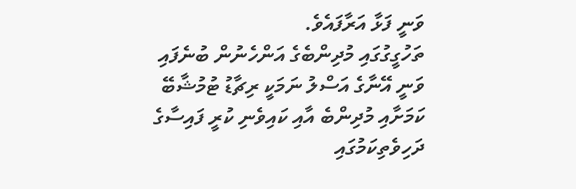ވަނީ ފަޅާ އަރާފައެވެ.
ތަހުގީގުގައި މުދިންބެގެ އަންހެނުން ބުނެފައި ވަނީ އޭނާގެ އަސްލު ނަމަކީ ރިޗާޑު ޓުމުޝާބޭ ކަމަށާއި މުދިންބެ އާއި ކައިވެނި ކުރީ ފައިސާގެ ދަހިވެތިކަމުގައި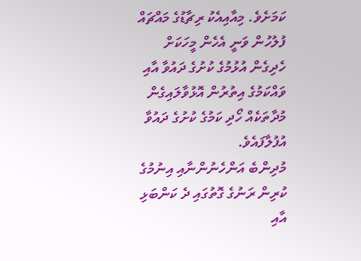ކަމަށެވެ. މިއާއިއެކު ރިޗާޑުގެ މައްޗައް ފުލުހުން ވަނީ އެހެން މީހަކަށް ހެދިގެން އުޅުމުގެ ކުށުގެ ދައުވާ އާއި ވައްކަމުގެ އިތުރުން އޮޅުވާލައިގެން މުދާތަކެއް ހޯދި ކަމުގެ ކުށުގެ ދައުވާ އުފުލާފައެވެ.
މުދިންބެ އަންހެނުންނާއި އިނުމުގެ ކުރިން ރަނުގެ ގޮތުގައި ދެ ކަންބަޅި އާއި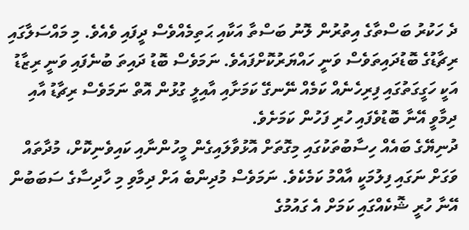ދެ ހަކުރު ބަސްތާގެ އިތުރުން ލޮނު ބަސްތާ އަކާއި ޙަތިމެއްވެސް ދީފައި ވެއެވެ. މި މައްސަލާގައި ރިޗާޑުގެ ބޮޑުދައިތަވެސް ވަނީ ހައްޔަރުކޮށްފައެވެ. ނަމަވެސް ބޮޑު ދައިތަ ބުނެފައި ވަނީ ރިޒާޑު އަކީ ހަގީގަތުގައި ފިރިހެނެއް ކަމެއް ނޭނގޭ ކަމަށާއި އާއިލީ ގުޅުން އޮތް ނަމަވެސް ރިޗާޑު އާއި ދިމާވީ އޭނާ ބޮޑުވެފައި ހުރި ފަހުން ކަމަށެވެ.
ދުނިޔޭގެ ބައެއް ހިސާބުތަކުގައި މިގޮތަށް އޮޅުވާލައިގެން މީހުންނާއި ކައިވެނިކޮށް، މުދާތައް ވަގަށް ނަގައި ފިލުމަކީ އާއްމު ކަމެކެވެ. ނަމަވެސް މުދިންބެ އަށް ދިމާވި މި ހާދިސާގެ ސަބަބުން އޭނާ ހުރީ ޝޮކެއްގައި ކަމަށް އެ ގައުމުގެ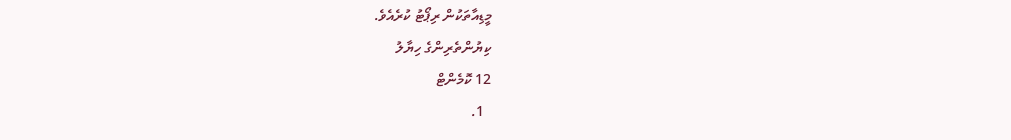މީޑިއާތަކުން ރިޕޯޓު ކުރެއެވެ.
ކިޔުންތެރިންގެ ހިޔާލު
12 ކޮމެންޓް
  1.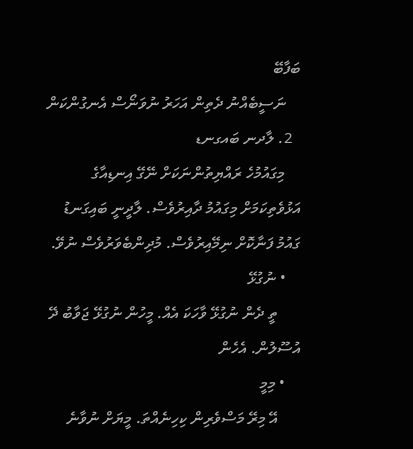ބަފާބޭ
    ނަސީބެއްނު ދެތިން އަހަރު ނުވަނޯސް އެނގުންކަން
  2. ލާދނ ބައގނޑ
    މިގައުމުހެ ރައްޔިތުންނަކަށް ނޭގޭ އިނޑިއާގެ އަޅުވެތިކަމަށް މިގައުމު ދާއިރުވެސް. ލާދީނީ ބައިގަނޑު ގައުމު ފަނާކޮށް ނިމޭއިރުވެސް. މުދިންބެވަރުވެސް ނުވޭ.
    • ނުގުޅޭ
      ތީ ދެން ނުގުޅޭ ވާހަކަ އެއް. މީހުން ނުގުޅޭ ޖަވާބު ދޭ އުސޫލުން. އެހެން
    • މިމީ
      އޭ މިރޭ މަސްވެރިން ކިހިނެއްތަ. މީޔަށް ނުވާނެ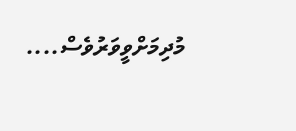މުދިމަށްވީވަރުވެސް....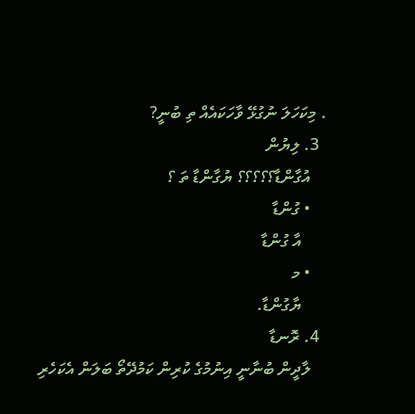. މިކަހަލަ ނުގުޅޭ ވާހަކައެއް ތި ބުނީ?
  3. ލިޔުން
    އުގާންޑާ؟؟؟؟؟ ޔުގާންޑާ ތަ ؟
    • ގުންޑާ
      އާ ގުންޑާ
    • މ
      ޔާގުންޑާ.
  4. ރޮނޑާ
    ލާދީން ބުނާނީ އިނުމުގެ ކުރިން ކަމުދޭތޯ ބަލަން އެކަހެރި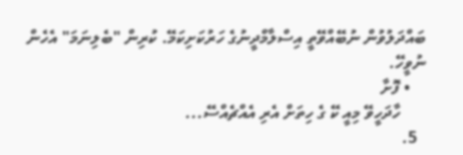ބައްދަލުވުން ނުބޭއްވޭތީ އިސްލާމްދީނުގެ ހަރުކަށިކަމޭ. ކުރިން "ބެލިނަމަ" އެހެން ނުވީހޭ.
    • ފޮށާ
      ހާދަހީވޭ މިއީ ކޭ ގެ ހިތަށް އެރި އެއްޗެއްސޭ...
  5.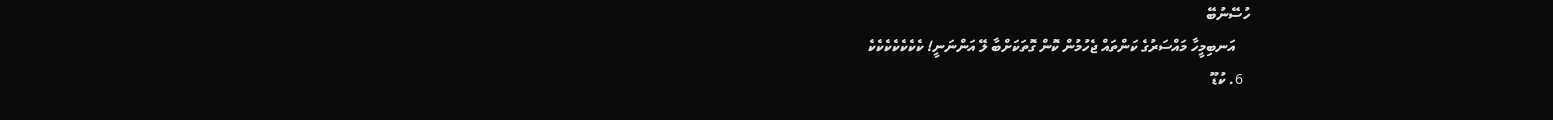ހުސޭނުބޭ
    އަނބިމީހާ މައްސަރުގެ ކަންތައް ޖެހުމުން ކޮން ގޮތަކަށްބާ ލޭ އަންނަނީ! ކެކެކެކެކެކެކެ
  6. ކުޑޫ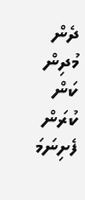ދެން މުދިން ކަން ކުރަން ފެށިނަމަ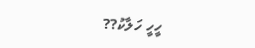ހީހީ ހަލާކު??